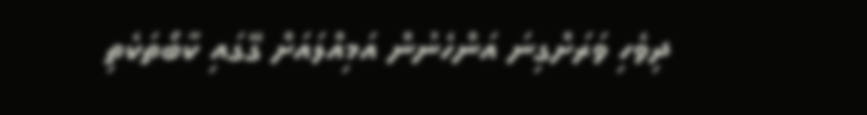ދިވެހި ވަރަށްގިނަ އަންހެނުން އަމިއްލައަށް ގޭގައި ކާބޯތަކެތި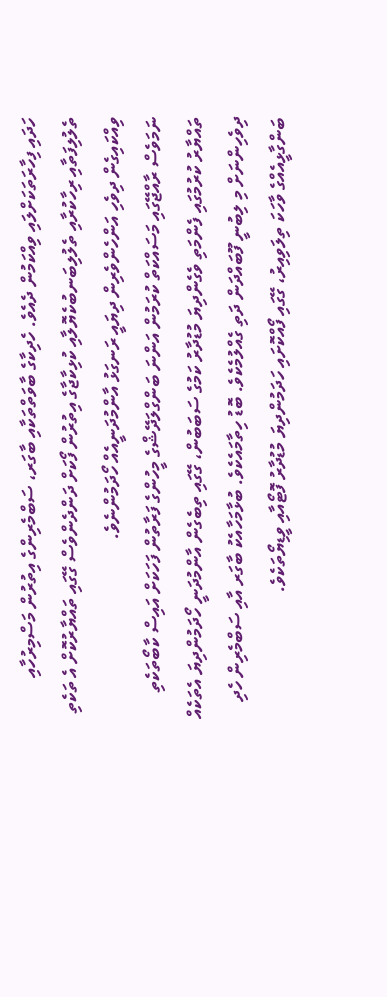ހަދައި ފިހާރަތަކަށްލައި ވިއްކަމުން ދެއެވެ. ހެދިކާގެ ބާވަތްތަކާއި ބާގަރ، ސަބްމެރިންގެ އިތުރުން މަސްމިރުހާއި ތެލުލިފަތާއި ރިހާކުރާއި ތެލުލިބަނބުކެޔޮލާއި ކުޅިކާޖާގެ އިތުރުން ފޯކަށް ދަންދެންވެސް ގޭގައި ތައްޔާރުކޮށް އެ ތަކެތި ވިއްކައިގެން ދިވެހި އަންހެންވެރިން ދިޔައީ ރަނގަޅު އާންމުދަނީއެއް ހޯދަމުންނެވެ.
ނަމަވެސް ރާއްޖޭގައި މަސައްކަތް ކުރަމުން އަންނަ ބަންގްލަދޭޝްގެ މީހުންގެ ފަރާތުން ފަހަކަށް އައިސް ކާބޯތަކެތި ތައްޔާރު ކުރުމުގައި ފެންމަތި ވެގެންދިޔަ މުޑުދާރު ކަމުގެ ސަބަބުން، ގޭގައި ތިބެގެން އާންމުދަނީ ހޯދަމުންދިޔަ އެތަކެއް ދިވެހިންނަށް މި ލިބުނީ ފޫބައްދަން ދަތި ގެއްލުމެކެވެ. ބޮޑު ހިތާމައެކެވެ. ބުޅާމަހާއެކު ބާގަރ އާއި ސަބްމެރިން ހެދި ބަންގާޅީއެއްގެ ވާހަކަ ތިލަވިއިރު، ގޭގައި ފޯއްކޮށައި ހަދަމުންދިޔަ މުޑުދާރު ފޮޓޯއާއި ވީޑިޔޯތަކެވެ.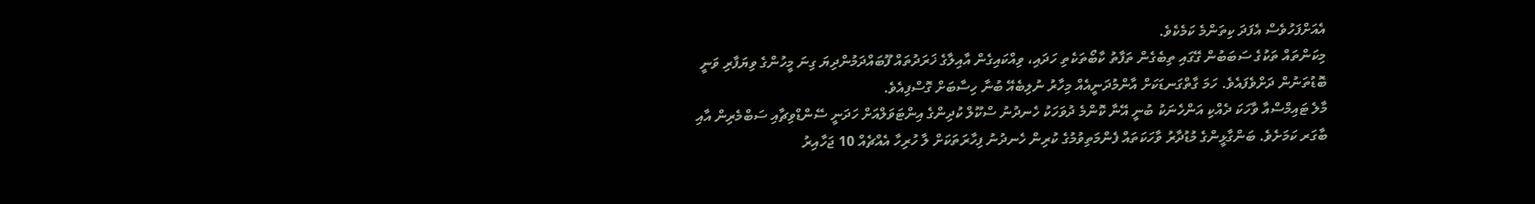އެއަށްފަހުވެސް އެފަދަ ކިތަންމެ ކަމެކެވެ.
މިކަންތައް ތަކުގެ ސަބަބުން ގޭގައި ތިބެގެން ތަފާތު ކާބޯތަކެތި ހަދައި، ވިއްކައިގެން އާއިލާގެ ޚަރަދުތައް ފޫބައްދަމުންދިޔަ ގިނަ މީހުންގެ ވިޔަފާރި ވަނީ ބޮޑުތަނުން ދަށްވެފައެވެ. ހަމަ ގާތްގަނޑަކަށް އާންމުދަނީއެއް މިހާރު ނުލިބެއޭ ބުނާ ހިސާބަށް ގޮސްފިއެވެ.
މާލެ ޓައިމްސްއާ ވާހަކަ ދެއްކި އަންހެނަކު ބުނީ އޭނާ ކޮންމެ ދުވަހަކު ހެނދުނު ސްކޫލް ކުދިންގެ އިންޓަވަލްއަށް ހަދަނީ ސޭންޑްވިޗާއި ސަބްމެރިން އާއި ބާގަރ ކަމަށެވެ. ބަންގާޅީންގެ މުޑުދާރު ވާހަކަތައް ފެންމަތިވުމުގެ ކުރިން ހެނދުނު ފިހާރަތަކަށް ލާ ހުރިހާ އެއްޗެއް 10 ޖަހާއިރު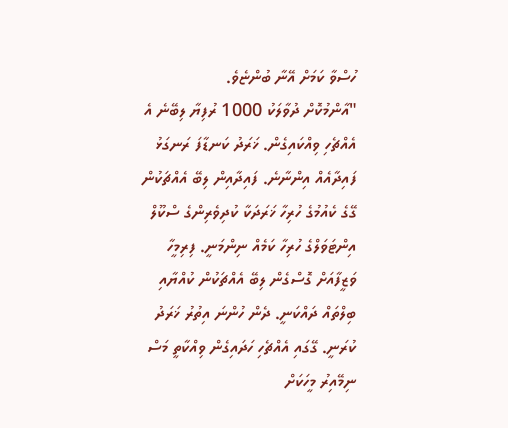ހުސްވާ ކަމަށް އޭނާ ބުންޏެވެ.
"އާންމުކޮށް ދުވާލަކު 1000 ރުފިޔާ ލިބޭނެ އެ އެއްޗެހި ވިއްކައިގެން. ޚަރަދު ކަނޑާފަ ރަނގަޅު ފައިދާއެއް އިންނާނެ. ފައިދާއިން ލިބޭ އެއްޗަކުން ގޭގެ ކެއުމުގެ ހުރިހާ ޚަރަދަކާ ކުދިވެރިންގެ ސްކޫލް އިންޓަވަލްގެ ހުރިހާ ކަމެއް ނިންމަނީ. ފިރިމީހާ ވަޒީފާއަށް ގޮސްގެން ލިބޭ އެއްޗަކުން ކުއްޔާއި ބިލްތައް ދައްކަނީ. ދެން ހުންނަ އިތުރު ޚަރަދު ކުރަނީ. ގޭގައި އެއްޗެހި ހަދައިގެން ވިއްކާތީ މަސް ނިމޭއިރު މީހަކަށް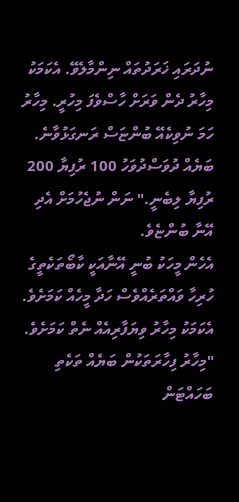ނުދަރައި ޚަރަދުތައް ނިންމާލެވޭ. އެކަމަކު މިހާރު ދެން ވަރަށް ހާސްވެފަ މިހުރީ. މިހާރު ހަމަ ނުވިކެއޭ ބުންޏަސް ރަނގަޅުވާނެ. ބަޔެއް ދުވަސްދުވަހު 100 ރުފިޔާ 200 ރުފިޔާ ލިބެނީ." ނަން ނުޖެހުމަށް އެދި އޭނާ ބުންޏެވެ.
އެހެން މީހަކު ބުނީ އޭނާއަކީ ކާބޯތަކެތީގެ ހުރިހާ ވައްތަރެއްވެސް ހަދާ މީހެއް ކަމަށެވެ. އެކަމަކު މިހާރު ވިޔަފާރިއެއް ނެތް ކަމަށެވެ.
"މިހާރު ފިހާރަތަކުން ބަޔެއް ތަކެތި ބަހައްޓަން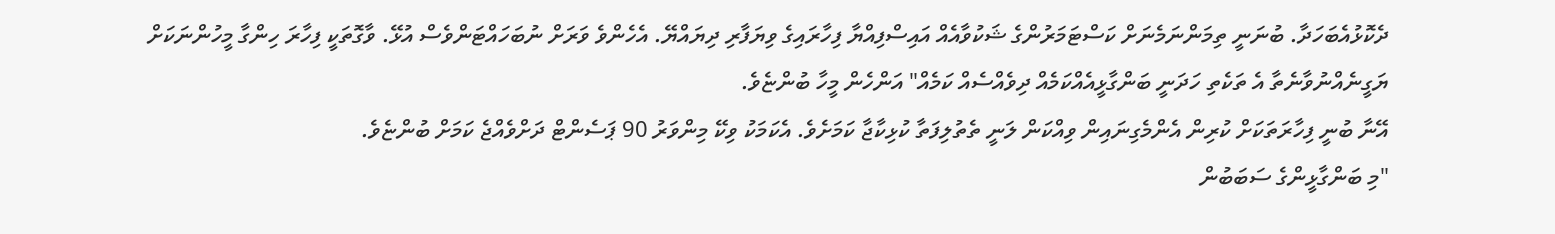ދެކޮޅުއެބަހަދާ. ބުނަނީ ތިމަންނަމެނަށް ކަސްޓަމަރުންގެ ޝަކުވާއެއް އައިސްފިއްޔާ ފިހާރައިގެ ވިޔަފާރި ދިޔައްޔޭ. އެހެންވެ ވަރަށް ނުބަހައްޓަންވެސް އުޅޭ. ވާގޮތަކީ ފިހާރަ ހިންގާ މީހުންނަކަށް ޔަގީނެއްނުވާނެތާ އެ ތަކެތި ހަދަނީ ބަންގާޅީއެއްކަމެއް ދިވެއްސެއް ކަމެއް" އަންހެން މީހާ ބުންޏެވެ.
އޭނާ ބުނީ ފިހާރަތަކަށް ކުރިން އެންމެގިނައިން ވިއްކަން ލަނީ ތެތުލިފަތާ ކުޅިކާޖާ ކަމަށެވެ. އެކަމަކު ވިކޭ މިންވަރު 90 ޕަސެންޓް ދަށްވެއްޖެ ކަމަށް ބުންޏެވެ.
"މި ބަންގާޅީންގެ ސަބަބުން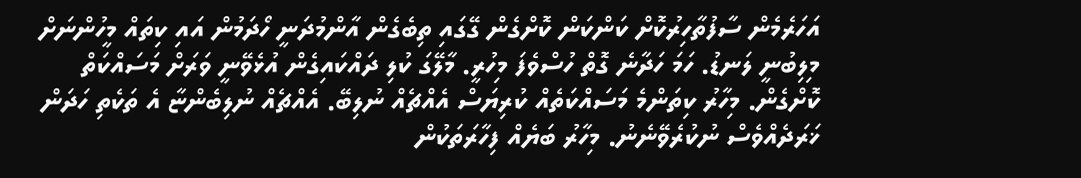އަހަރެމެން ސާފުތާހިރުކޮށް ކަންކަން ކޮށްގެން ގޭގައި ތިބެގެން އާންމުދަނީ ހޯދަމުން އައި ކިތައް މީހުންނަށް މިލިބުނީ ލަނޑު. ހަމަ ހަދާނެ ގޮތް ހުސްވެފަ މިހުރީ. މާލޭގަ ކުލި ދައްކައިގެން އުޅެވޭނީ ވަރަށް މަސައްކަތް ކޮށްގެން. މިހާރު ކިތަންމެ މަސައްކަތެއް ކުރިޔަސް އެއްޗެއް ނުލިބޭ. އެއްޗެއް ނުލިބެންޏާ އެ ތަކެތި ހަދަން ޚަރަދެއްވެސް ނުކުރެވޭނެނު. މިހާރު ބަޔެއް ފިހާރަތަކުން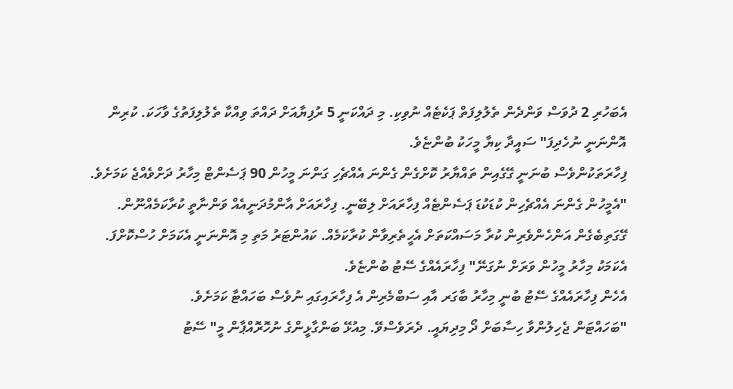އެބަހުރި 2 ދުވަސް ވަންދެން ތެލުލިފަތް ޕަކެޓެއް ނުވިކި. މި ދައްކަނީ 5 ރުފިޔާއަށް ދައްތަ ވިއްކާ ތެލުލިފަތުގެ ވާހަކަ. ކުރިން އޮންނަނީ ނުހެދިފަ" ސައީދާ ކިޔާ މީހަކު ބުންޏެވެ.
ފިހާރަތަކުންވެސް ބުނަނީ ގޭގެއިން ތައްޔާރު ކޮށްގެން ގެންނަ އެއްޗެހި ގަންނަ މީހުން 90 ޕަސެންޓް މިހާރު ދަށްވެއްޖެ ކަމަށެވެ.
"އެމީހުން ގެންނަ އެއްޗެހިން ކުޑަކުޑަ ޕަސެންޓެއް ފިހާރައަށް ލިބޭނީ. ފިހާރައަށް އާންމުދަނީއެއް ވަންނާތީ ކުރާކަމެއްނޫން. ގޭގަތިބެގެން އަންހެންވެރިން ކުރާ މަސައްކަތަށް އެހީތެރިވާން ކުރާކަމެއް. ކައުންޓަރު މަތި މި އޮންނަނީ އެކަމަށް ހުސްކޮށްފަ. އެކަމަކު މިހާރު މީހުން ވަރަށް ނުގަނޭ" ފިހާރައެއްގެ ސޭޓު ބުންޏެވެ.
އެހެން ފިހާރައެއްގެ ސޭޓު ބުނީ މިހާރު ބާގަރ އާއި ސަބްމެރިން އެ ފިހާރައިގައި ނުވެސް ބަހައްޓާ ކަމަށެވެ.
"ބަހައްޓަން ޖެހިލުންވާ ހިސާބަށް ދޯ މިދިޔައީ. ދެރަވެސްވޭ. މިއުޅޭ ބަންގާޅީންގެ ނުހޮރޮއްޕާން މީ" ސޭޓު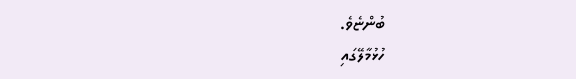ބުންޏެވެ.
ހުޅުމާލޭގައި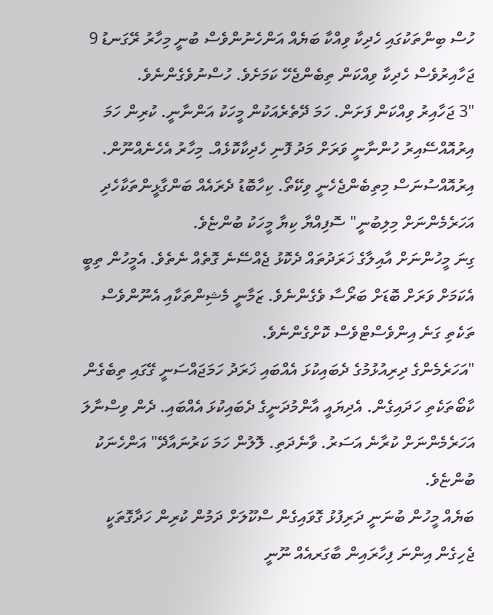ހުސް ބިންތަކުގައި ހެދިކާ ވިއްކާ ބަޔެއް އަންހެނުންވެސް ބުނީ މިހާރު ރޭގަނޑު 9 ޖަހާއިރުވެސް ހެދިކާ ވިއްކަން ތިބެންޖެހޭ ކަމަށެވެ. ހުސްނުވެގެންނެވެ.
"3 ޖަހާއިރު ވިއްކަން ފަށަން. ހަމަ ދޭތެރެއަކުން މީހަކު އަންނާނީ. ކުރިން ހަމަ އިރުއޮއްސޭއިރު ހުންނާނީ ވަރަށް މަދު ފޮނި ހެދިކާކޮޅެއް. މިހާރު އެހެނެއްނޫން. އިރުއޮއްސުނަސް މިތިބެންޖެހެނީ ވިކޭތޯ. ކިހާބޮޑު ދެރައެއް ބަންގާޅީންތަކާހެދި އަހަރެމެންނަށް މިލިބުނީ" ސޮފިއްޔާ ކިޔާ މީހަކު ބުންޏެވެ.
ގިނަ މީހުންނަށް އާއިލާގެ ޚަރަދުތައް ދެކޮޅު ޖެއްސޭނެ ގޮތެއް ނެތެވެ. އެމީހުން ތިބީ އެކަމަށް ވަރަށް ބޮޑަށް ބަރޯސާ ވެގެންނެވެ. ޒަމާނީ މެޝިންތަކާއި އެނޫންވެސް ތަކެތި ގަނެ އިންވެސްޓްވެސް ކޮށްގެންނެވެ.
"އަހަރެމެންގެ ދިރިއުޅުމުގެ ދެބައިކުޅަ އެއްބައި ޚަރަދު ހަމަޖައްސަނީ ގޭގައި ތިބެގެން ކާބޯތަކެތި ހަދައިގެން. އެދިޔައީ އާންމުދަނީގެ ދެބައިކުޅަ އެއްބައި. ދެން ވިސްނާލަ އަހަރެމެންނަށް ކުރާނެ އަސަރު. ވާނެދަތި. ލޮލުން ހަމަ ކަރުނައާދޭ" އަންހެނަކު ބުންޏެވެ.
ބަޔެއް މީހުން ބުނަނީ ދަރިފުޅު ގޮވައިގެން ސްކޫލަށް ދަމުން ކުރިން ހަދާގޮތަކީ ޖެހިގެން އިންނަ ފިހާރައިން ބާގަރއެއް ނޫނީ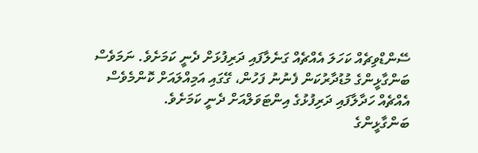ސޭންޑްވިޗެއް ކަހަލަ އެއްޗެއް ގަނެލާފައި ދަރިފުޅަށް ދެނީ ކަމަށެވެ. ނަމަވެސް ބަންގާޅީންގެ މުޑުދާރުކަން ފެނުނު ފަހުން، ގޭގައި އަމިއްލައަށް ކޮންމެވެސް އެއްޗެއް ހަދާލާފައި ދަރިފުޅުގެ އިންޓަވަލްއަށް ދެނީ ކަމަށެވެ.
ބަންގާޅީންގެ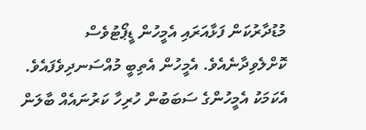މުޑުދާރުކަން ފަޅާއަރައި އެމީހުން ޑީޕޯޓުވެސް ކޮށްލެވިދާނެއެވެ. އެމީހުން އެތިބީ މުއްސަނދިވެފައެވެ. އެކަމަކު އެމީހުންގެ ސަބަބުން ހުރިހާ ކަރުނައެއް ބާލަން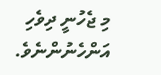މި ޖެހުނީ ދިވެހި އަންހެނުންނެވެ.